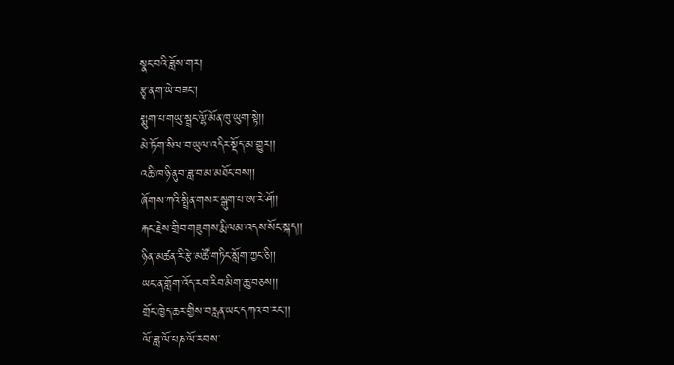སྣང་བའི་ཟློས་གར།
རྩྭ་ནག་ཡེ་བཟང་།
སྨུག་པ་གཡུ་སྦྲང་ལྷོ་མོན་ཁུ་ཡུག་སྟེ།།
མེ་ཏོག་སིལ་བ་ཡུལ་འདིར་སྡོད་མ་གྱུར།།
འཆི་ཁ་ཉི་ནུབ་ཟླ་བ་མ་མཐོང་བས།།
ཞོགས་ཀའི་སྤྲིན་གསར་སྒུག་པ་ཨ་རེ་ཤོ།།
རྐང་རྗེས་གྲིབ་གཟུགས་རྨི་ལམ་འདས་སོང་སྐད།།
ཉིན་མཚན་རི་རྩེ་མཚོ་གཏིང་སློག་ཀྱང་ཅི།།
ཡང་ན་གློག་འོད་རབ་རིབ་མིག་ཆུ་བཅས།།
གྲོང་ཁྱེད་ཆར་གྱིས་བརླན་ཡང་དཀའ་བ་རང་།།
ལོ་ཟླ་ལོ་པཎ་ལོ་རབས་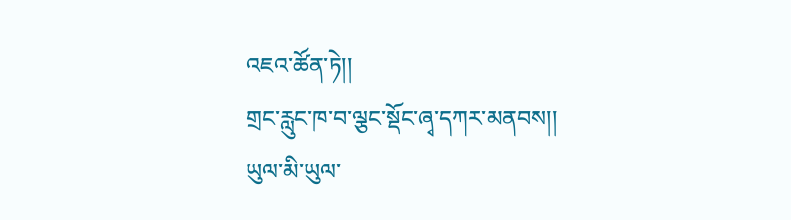འཇའ་ཚོན་ཏེ།།
གྲང་རླུང་ཁ་བ་ལྕང་སྡོང་ཞྭ་དཀར་མནབས།།
ཡུལ་མི་ཡུལ་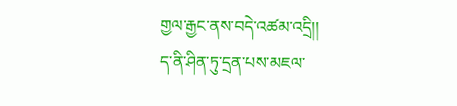གྱལ་རྒྱང་ནས་བདེ་འཚམ་འདྲི།།
ད་ནི་ཤིན་ཏུ་དྲན་པས་མཇལ་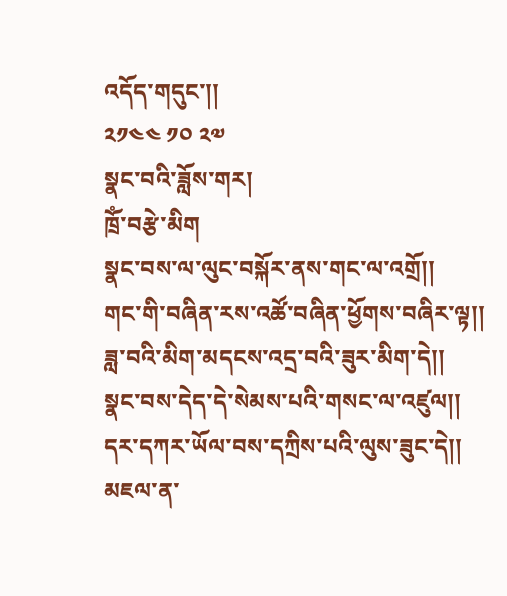འདོད་གདུང་།།
༢༡༤༤ ༡༠ ༢༧
སྣང་བའི་ཟློས་གར།
ཁྲོཾ་བརྩེ་མིག
སྣང་བས་ལ་ལུང་བསྐོར་ནས་གང་ལ་འགྲོ།།
གང་གི་བཞིན་རས་འཚོ་བཞིན་ཕྱོགས་བཞིར་ལྟ།།
ཟླ་བའི་མིག་མདངས་འདྲ་བའི་ཟུར་མིག་དེ།།
སྣང་བས་དེད་དེ་སེམས་པའི་གསང་ལ་འཛུལ།།
དར་དཀར་ཡོལ་བས་དཀྲིས་པའི་ལུས་ཟུང་དེ།།
མཇལ་ན་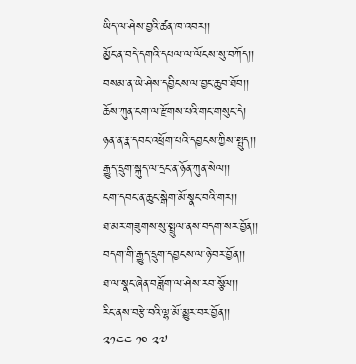ཡིད་ལ་ཤེས་བྱའི་ཚན་ཁ་འབར།།
མྱོང་ན་བདེ་དགའི་དཔལ་ལ་ལོངས་སུ་བཀོད།།
བསམ་ན་ཡེ་ཤེས་དབྱིངས་ལ་བྱང་ཆུབ་ཐོབ།།
ཆོས་ཀུན་ངག་ལ་རྫོགས་པའི་གང་གསུང་དེ།
ཉན་ན་རྣ་དབང་འཕྲོག་པའི་དབྱངས་ཀྱིས་སྤུད།།
རྒྱུད་དྲུག་སྐུད་ལ་དྲང་ན་ཉོན་ཀུན་སེལ།།
ངག་དབང་ན་ཆུང་སྒེག་མོ་སྣང་བའི་གར།།
ཐ་མར་གཟུགས་སུ་སྤྲུལ་ནས་བདག་སར་བྱོན།།
བདག་གི་རྒྱུད་དྲུག་དབྱངས་ལ་ཉེ་བར་བྱོན།།
ཐ་ལ་སྣང་ཞེན་བཟློག་ལ་ཤེས་རབ་སྩོལ།།
རིང་ནས་བརྩེ་བའི་ལྷ་མོ་མྱུར་བར་བྱོན།།
༢༡༤༤ ༡༠ ༢༧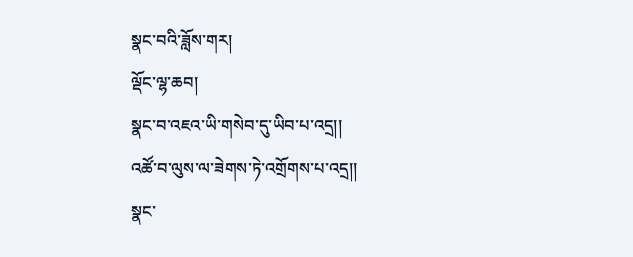སྣང་བའི་ཟློས་གར།
ལྡོང་ལྷ་ཆབ།
སྣང་བ་འཇའ་ཡི་གསེབ་དུ་ཡིབ་པ་འདྲ།།
འཚོ་བ་ལུས་ལ་ཟེགས་ཏེ་འགྲོགས་པ་འདྲ།།
སྣང་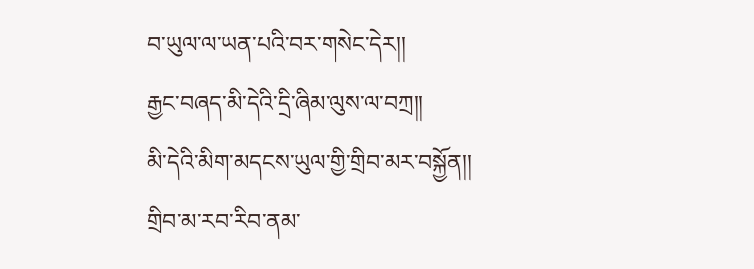བ་ཡུལ་ལ་ཡན་པའི་བར་གསེང་དེར།།
རྒྱང་བཞད་མི་དེའི་དྲི་ཞིམ་ལུས་ལ་བཀྲ།།
མི་དེའི་མིག་མདངས་ཡུལ་གྱི་གྲིབ་མར་བསྐྱོན།།
གྲིབ་མ་རབ་རིབ་ནམ་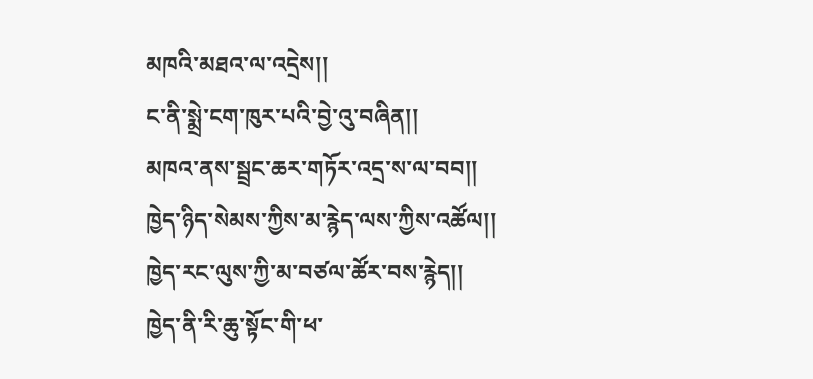མཁའི་མཐའ་ལ་འདྲེས།།
ང་ནི་སྨྲེ་ངག་ཁུར་པའི་བྱེ་འུ་བཞིན།།
མཁའ་ནས་སྦྲང་ཆར་གཏོར་འདྲ་ས་ལ་བབ།།
ཁྱེད་ཉིད་སེམས་ཀྱིས་མ་རྙེད་ལས་ཀྱིས་འཚོལ།།
ཁྱེད་རང་ལུས་ཀྱི་མ་བཙལ་ཚོར་བས་རྙེད།།
ཁྱེད་ནི་རི་ཆུ་སྟོང་གི་ཕ་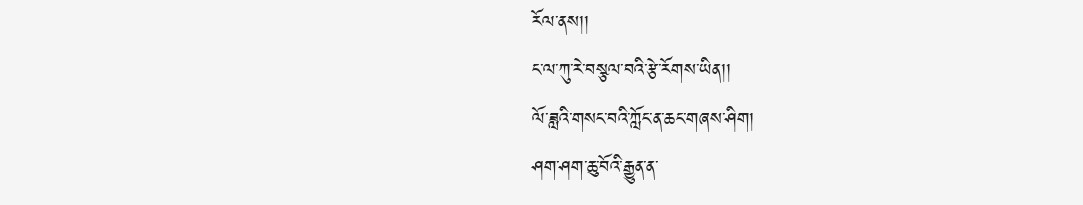རོལ་ནས།།
ང་ལ་ཀུ་རེ་བསྩལ་བའི་རྩེ་རོགས་ཡིན།།
ལོ་ཟླའི་གསང་བའི་ཀློང་ན་ཆང་གཞས་ཤིག།
ཤག་ཤག་ཆུ་བོའི་རྒྱུན་ན་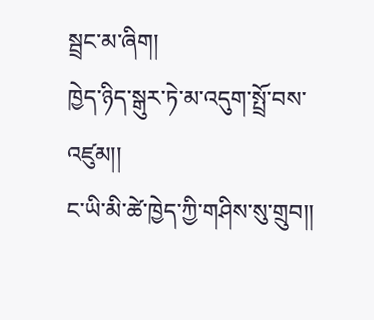སྦྲང་མ་ཞིག།
ཁྱེད་ཉིད་སྒུར་ཏེ་མ་འདུག་སྤྲོ་བས་འཛུམ།།
ང་ཡི་མི་ཚེ་ཁྱེད་ཀྱི་གཤིས་སུ་གྲུབ།།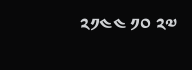༢༡༤༤ ༡༠ ༢༧